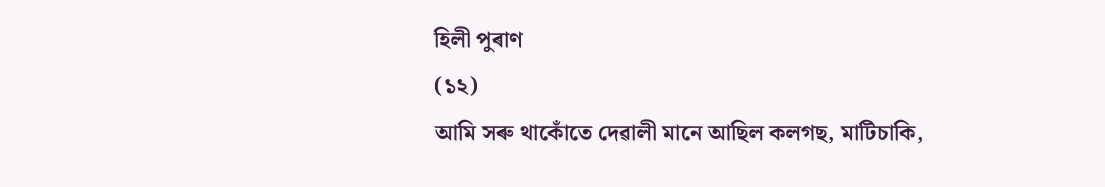হিলী পুৰাণ
(১২)
আমি সৰু থাকোঁতে দেৱালী মানে আছিল কলগছ, মাটিচাকি,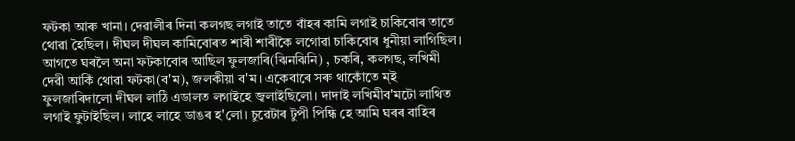ফটকা আৰু খানা। দেৱালীৰ দিনা কলগছ লগাই তাতে বাঁহৰ কামি লগাই চাকিবোৰ তাতে থোৱা হৈছিল। দীঘল দীঘল কামিবোৰত শাৰী শাৰীকৈ লগোৱা চাকিবোৰ ধুনীয়া লাগিছিল। আগতে ঘৰলৈ অনা ফটকাবোৰ আছিল ফুলজাৰি(ঝিনঝিনি) , চকৰি, কলগছ, লখিমী দেৱী আকিঁ থোৱা ফটকা(ব'ম), জলকীয়া ব'ম। একেবাৰে সৰু থাকোঁতে ম্ই ফুলজাৰিদালো দীঘল লাঠি এডালত লগাইহে জ্বলাইছিলো। দাদাই লখিমীব'মটো লাথিত লগাই ফুটাইছিল। লাহে লাহে ডাঙৰ হ'লো। চুৱেটাৰ টুপী পিন্ধি হে আমি ঘৰৰ বাহিৰ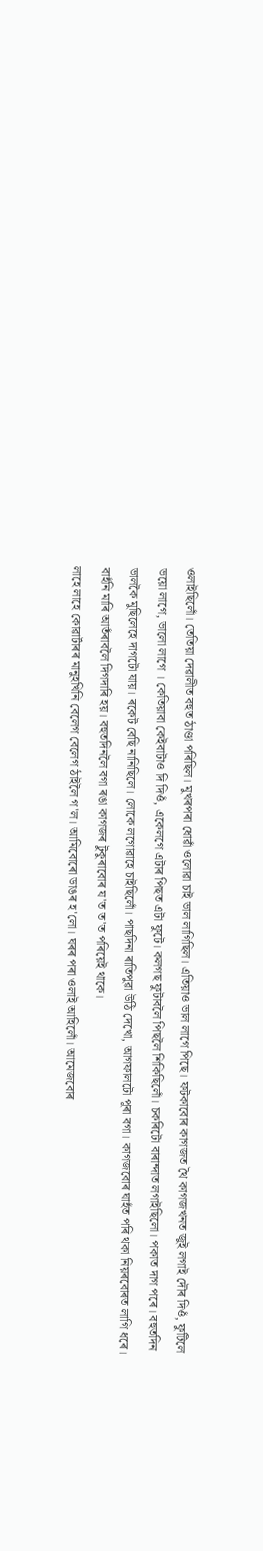ওলাইছিলোঁ। তেতিয়া দেৱালীত বহুত ঠাণ্ডা পৰিছিল। মুখৰপৰা ধোৱাঁ ওলোৱা চাই ভাল লাগিছিল। এতিয়াও ভাল লাগে পিছে। ফটকাবোৰ কাগজত থৈ কাগজখনত জুই লগাই দৌৰ দিওঁ, ফুটিলে ভয়ো লাগে, ভালো লাগে । কেতিয়াবা কেইবাটাও দি দিওঁ, একেলগে এটাৰ পিছত এটা ফুটে। কলগছ ফুটাবলৈ পিছলৈ শিকিছিলোঁ। চকৰিটো বাৰান্দাত লগাইছিলো। পকাত দাগ পৰে। বহুতদিন ভালকৈ মুছিলেহে দাগটো যায়। ৰকেট বেছি নানিছিলে। লোকে লগোৱাহে চাইছিলোঁ। পাছদিনা ৰাতিপুৱা উঠি দেখো, আগফালটো পূৰা বগা। কাগজবোৰ ঘাহঁত পৰি থকা নিয়ৰবোৰত লাগি ধৰে। বাহঁনি মাৰি আতঁৰাবলৈ দিগদাৰি হয়। বহুতদিনলৈ বগা ৰঙা কাগজৰ টুকুৰাবোৰ য'ত ত'ত পৰিয়েই থাকে।
লাহে লাহে কোৱাৰ্টাৰৰ মানুহখিনি বেলেগ বেলেগ ঠাইলৈ গ'ল। আমিবোৰো ডাঙৰ হ'লো। ঘৰৰ পৰা ওলাই আহিলোঁ। আমেজবোৰ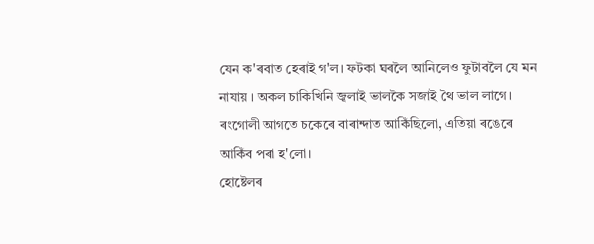যেন ক'ৰবাত হেৰাই গ'ল। ফটকা ঘৰলৈ আনিলেও ফুটাবলৈ যে মন নাযায় । অকল চাকিখিনি জ্বলাই ভালকৈ সজাই থৈ ভাল লাগে। ৰংগোলী আগতে চকেৰে বাৰান্দাত আকিঁছিলো, এতিয়া ৰঙেৰে আকিঁব পৰা হ'লো।
হোষ্টেলৰ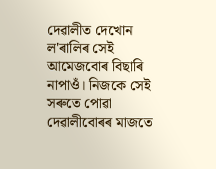দেৱালীত দেখোন ল'ৰালিৰ সেই আমেজবোৰ বিছাৰি নাপাওঁ। নিজকে সেই সৰুতে পোৱা দেৱালীবোৰৰ মাজতে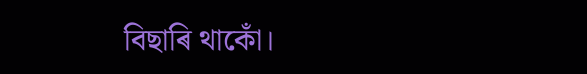বিছাৰি থাকোঁ।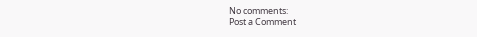No comments:
Post a Comment